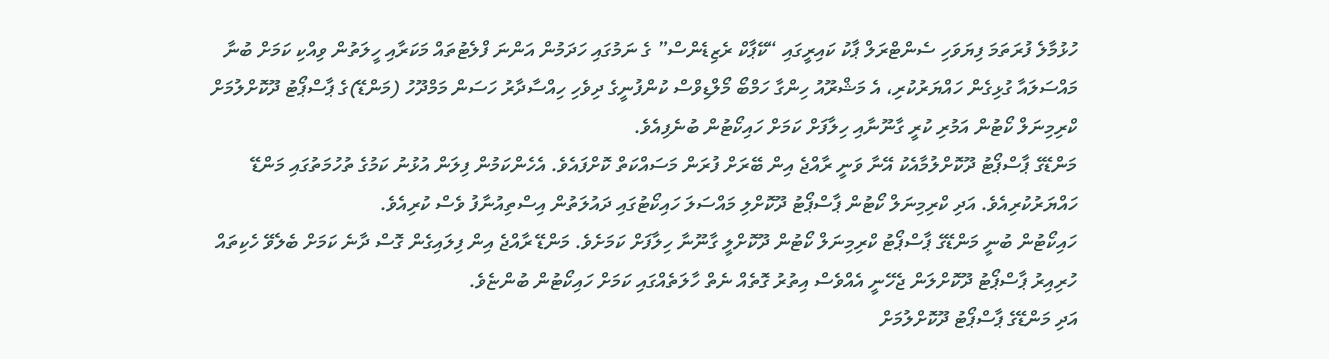ހުޅުމާލެ ފުރަތަމަ ފިޔަވަހި ސެންޓްރަލް ޕާކު ކައިރީގައި “ކޭޕާކް ރެޒިޑެންސް” ގެ ނަމުގައި ހަދަމުން އަންނަ ފްލެޓުތައް މަކަރާއި ހީލަތުން ވިއްކި ކަމަށް ބުނާ މައްސަލައާ ގުޅިގެން ހައްޔަރުކުރި، އެ މަޝްރޫއު ހިންގާ ހަމްބޯ މޯލްޑިވްސް ކުންފުނީގެ ދިވެހި ހިއްސާދާރު ހަސަން މަމްދޫހު (މަންޑޭ)ގެ ޕާސްޕޯޓު ދޫކޮށްލުމަށް ކްރިމިނަލް ކޯޓުން އަމުރި ކުރީ ގާނޫނާއި ހިލާފަށް ކަމަށް ހައިކޯޓުން ބުނެފިއެވެ.
މަންޑޭގެ ޕާސްޕޯޓު ދޫކޮށްލުމާއެކު އޭނާ ވަނީ ރާއްޖެ އިން ބޭރަށް ފުރަން މަސައްކަތް ކޮށްފައެވެ. އެހެންކަމުން ފިލަން އުޅުނު ކަމުގެ ތުހުމަތުގައި މަންޑޭ ހައްޔަރުކުރިއެވެ. އަދި ކްރިމިނަލް ކޯޓުން ޕާސްޕޯޓު ދޫކޮށްލި މައްސަލަ ހައިކޯޓުގައި ދައުލަތުން އިސްތިއުނާފު ވެސް ކުރިއެވެ.
ހައިކޯޓުން ބުނީ މަންޑޭގެ ޕާސްޕޯޓު ކްރިމިނަލް ކޯޓުން ދޫކޮށްލީ ގާނޫނާ ހިލާފަށް ކަމަށެވެ. މަންޑޭ ރާއްޖެ އިން ފިލައިގެން ގޮސް ދާނެ ކަމަށް ބެލެވޭ ހެކިތައް ހުރިއިރު ޕާސްޕޯޓު ދޫކޮށްލަން ޖެހޭނީ އެއްވެސް އިތުރު ގޮތެއް ނެތް ހާލަތެއްގައި ކަމަށް ހައިކޯޓުން ބުންޏެވެ.
އަދި މަންޑޭގެ ޕާސްޕޯޓު ދޫކޮށްލުމަށް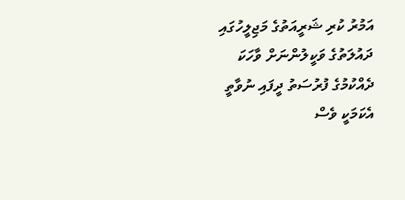އަމުރު ކުރި ޝަރީއަތުގެ މަޖިލީހުގައި ދައުލަތުގެ ވަކީލުންނަށް ވާހަކަ ދެއްކުމުގެ ފުރުސަތު ދީފައި ނުވާތީ އެކަމަކީ ވެސް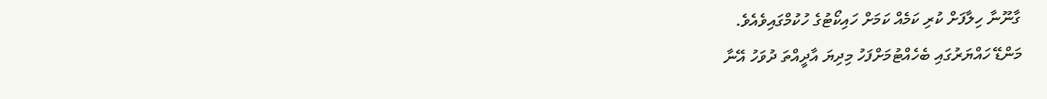ގާނޫނާ ހިލާފަށް ކުރި ކަމެއް ކަމަށް ހައިކޯޓުގެ ހުކުމްގައިވެއެވެ.
މަންޑޭ ހައްޔަރުގައި ބެހެއްޓުމަށްފަހު މިދިޔަ އާދީއްތަ ދުވަހު އޭނާ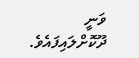ވަނީ ދޫކޮށްލައިފައެވެ.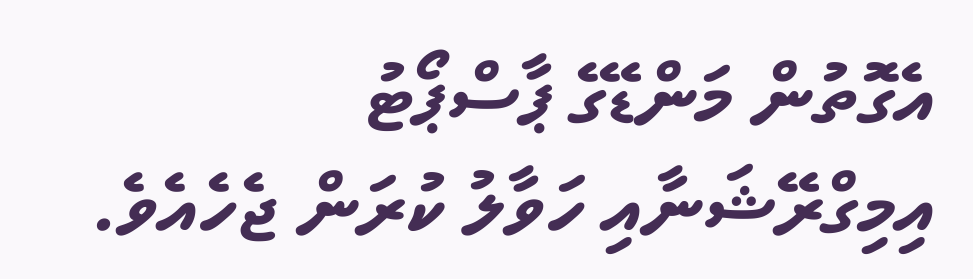އެގޮތުން މަންޑޭގެ ޕާސްޕޯޓު އިމިގްރޭޝަނާއި ހަވާލު ކުރަން ޖެހެއެވެ.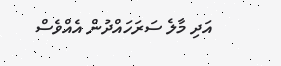އަދި މާލެ ސަރަހައްދުން އެއްވެސް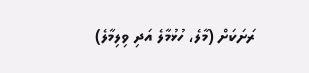ރަށަކަށް (މާލެ، ހުޅުމާލެ އަދި ވިލިމާލެ)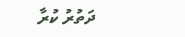ދަތުރު ކުރާ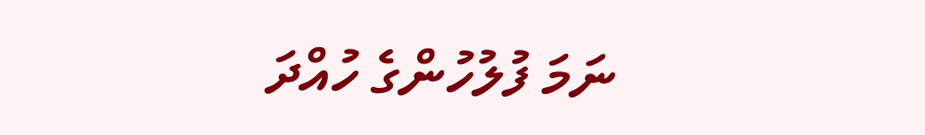ނަމަ ފުލުހުންގެ ހުއްދަ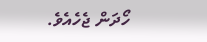ހޯދަން ޖެހެއެވެ.